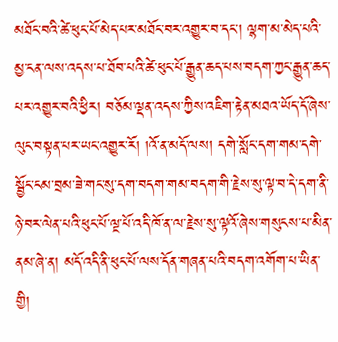མཐོང་བའི་ཚེ་ཕུང་པོ་མེད་པར་མཐོང་བར་འགྱུར་བ་དང་། ལྷག་མ་མེད་པའི་མྱ་ངན་ལས་འདས་པ་ཐོབ་པའི་ཚེ་ཕུང་པོ་རྒྱུན་ཆད་པས་བདག་ཀྱང་རྒྱུན་ཆད་པར་འགྱུར་བའི་ཕྱིར། བཅོམ་ལྡན་འདས་ཀྱིས་འཇིག་རྟེན་མཐའ་ཡོད་དོ་ཞེས་ལུང་བསྟན་པར་ཡང་འགྱུར་རོ། །འོ་ན་མདོ་ལས། དགེ་སློང་དག་གམ་དགེ་སྦྱོང་ངམ་བྲམ་ཟེ་གང་སུ་དག་བདག་གམ་བདག་གི་རྗེས་སུ་ལྟ་བ་དེ་དག་ནི་ཉེ་བར་ལེན་པའི་ཕུང་པོ་ལྔ་པོ་འདི་ཁོ་ན་ལ་རྗེས་སུ་ལྟའོ་ཞེས་གསུངས་པ་མིན་ནམ་ཞེ་ན། མདོ་འདི་ནི་ཕུང་པོ་ལས་དོན་གཞན་པའི་བདག་འགོག་པ་ཡིན་གྱི།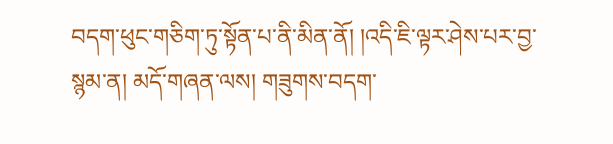བདག་ཕུང་གཅིག་ཏུ་སྟོན་པ་ནི་མིན་ནོ། །འདི་ཇི་ལྟར་ཤེས་པར་བྱ་སྙམ་ན། མདོ་གཞན་ལས། གཟུགས་བདག་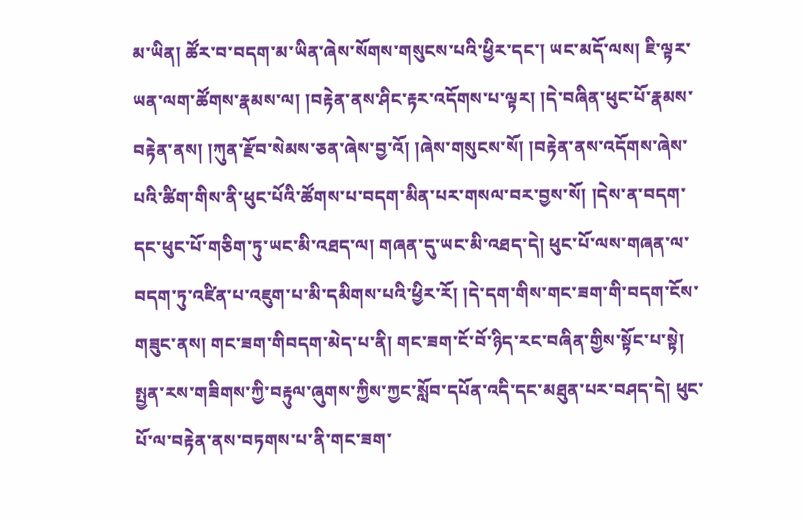མ་ཡིན། ཚོར་བ་བདག་མ་ཡིན་ཞེས་སོགས་གསུངས་པའི་ཕྱིར་དང་། ཡང་མདོ་ལས། ཇི་ལྟར་ཡན་ལག་ཚོགས་རྣམས་ལ། །བརྟེན་ནས་ཤིང་རྟར་འདོགས་པ་ལྟར། །དེ་བཞིན་ཕུང་པོ་རྣམས་བརྟེན་ནས། །ཀུན་རྫོབ་སེམས་ཅན་ཞེས་བྱ་འོ། །ཞེས་གསུངས་སོ། །བརྟེན་ནས་འདོགས་ཞེས་པའི་ཚིག་གིས་ནི་ཕུང་པོའི་ཚོགས་པ་བདག་མིན་པར་གསལ་བར་བྱས་སོ། །དེས་ན་བདག་དང་ཕུང་པོ་གཅིག་ཏུ་ཡང་མི་འཐད་ལ། གཞན་དུ་ཡང་མི་འཐད་དེ། ཕུང་པོ་ལས་གཞན་ལ་བདག་ཏུ་འཛིན་པ་འཇུག་པ་མི་དམིགས་པའི་ཕྱིར་རོ། །དེ་དག་གིས་གང་ཟག་གི་བདག་ངོས་གཟུང་ནས། གང་ཟག་གིབདག་མེད་པ་ནི། གང་ཟག་ངོ་བོ་ཉིད་རང་བཞིན་གྱིས་སྟོང་པ་སྟེ། སྤྱན་རས་གཟིགས་ཀྱི་བརྟུལ་ཞུགས་ཀྱིས་ཀྱང་སློབ་དཔོན་འདི་དང་མཐུན་པར་བཤད་དེ། ཕུང་པོ་ལ་བརྟེན་ནས་བཏགས་པ་ནི་གང་ཟག་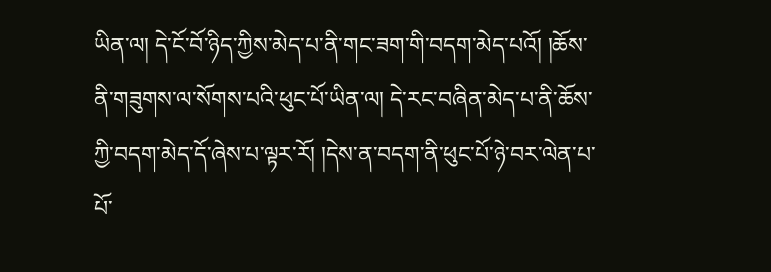ཡིན་ལ། དེ་ངོ་བོ་ཉིད་ཀྱིས་མེད་པ་ནི་གང་ཟག་གི་བདག་མེད་པའོ། །ཆོས་ནི་གཟུགས་ལ་སོགས་པའི་ཕུང་པོ་ཡིན་ལ། དེ་རང་བཞིན་མེད་པ་ནི་ཆོས་ཀྱི་བདག་མེད་དོ་ཞེས་པ་ལྟར་རོ། །དེས་ན་བདག་ནི་ཕུང་པོ་ཉེ་བར་ལེན་པ་པོ་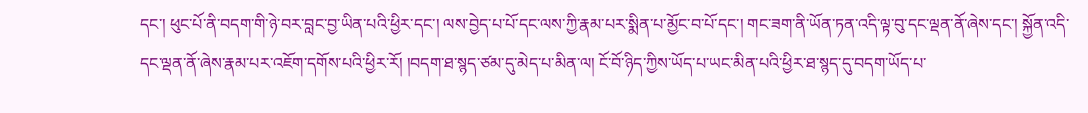དང་། ཕུང་པོ་ནི་བདག་གི་ཉེ་བར་བླང་བྱ་ཡིན་པའི་ཕྱིར་དང་། ལས་བྱེད་པ་པོ་དང་ལས་ཀྱི་རྣམ་པར་སྨིན་པ་མྱོང་བ་པོ་དང་། གང་ཟག་ནི་ཡོན་ཏན་འདི་ལྟ་བུ་དང་ལྡན་ནོ་ཞེས་དང་། སྐྱོན་འདི་དང་ལྡན་ནོ་ཞེས་རྣམ་པར་འཇོག་དགོས་པའི་ཕྱིར་རོ། །བདག་ཐ་སྙད་ཙམ་དུ་མེད་པ་མིན་ལ། ངོ་བོ་ཉིད་ཀྱིས་ཡོད་པ་ཡང་མིན་པའི་ཕྱིར་ཐ་སྙད་དུ་བདག་ཡོད་པ་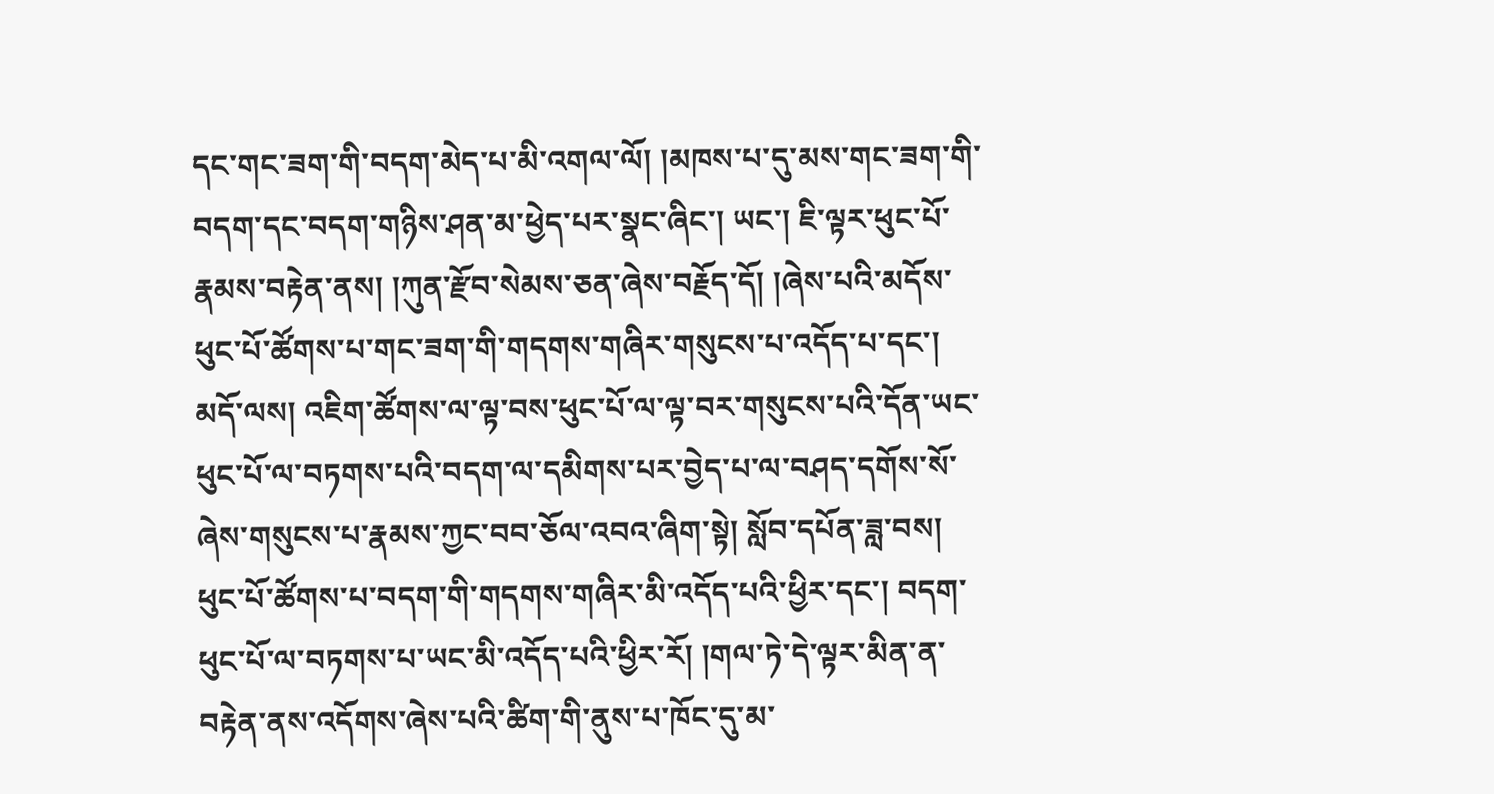དང་གང་ཟག་གི་བདག་མེད་པ་མི་འགལ་ལོ། །མཁས་པ་དུ་མས་གང་ཟག་གི་བདག་དང་བདག་གཉིས་ཤན་མ་ཕྱེད་པར་སྣང་ཞིང་། ཡང་། ཇི་ལྟར་ཕུང་པོ་རྣམས་བརྟེན་ནས། །ཀུན་རྫོབ་སེམས་ཅན་ཞེས་བརྗོད་དོ། །ཞེས་པའི་མདོས་ཕུང་པོ་ཚོགས་པ་གང་ཟག་གི་གདགས་གཞིར་གསུངས་པ་འདོད་པ་དང་། མདོ་ལས། འཇིག་ཚོགས་ལ་ལྟ་བས་ཕུང་པོ་ལ་ལྟ་བར་གསུངས་པའི་དོན་ཡང་ཕུང་པོ་ལ་བཏགས་པའི་བདག་ལ་དམིགས་པར་བྱེད་པ་ལ་བཤད་དགོས་སོ་ཞེས་གསུངས་པ་རྣམས་ཀྱང་བབ་ཅོལ་འབའ་ཞིག་སྟེ། སློབ་དཔོན་ཟླ་བས། ཕུང་པོ་ཚོགས་པ་བདག་གི་གདགས་གཞིར་མི་འདོད་པའི་ཕྱིར་དང་། བདག་ཕུང་པོ་ལ་བཏགས་པ་ཡང་མི་འདོད་པའི་ཕྱིར་རོ། །གལ་ཏེ་དེ་ལྟར་མིན་ན་བརྟེན་ནས་འདོགས་ཞེས་པའི་ཚིག་གི་ནུས་པ་ཁོང་དུ་མ་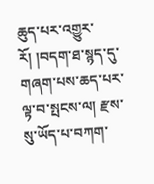ཆུད་པར་འགྱུར་རོ། །བདག་ཐ་སྙད་དུ་གཞག་པས་ཆད་པར་ལྟ་བ་སྤངས་ལ། རྫས་སུ་ཡོད་པ་བཀག་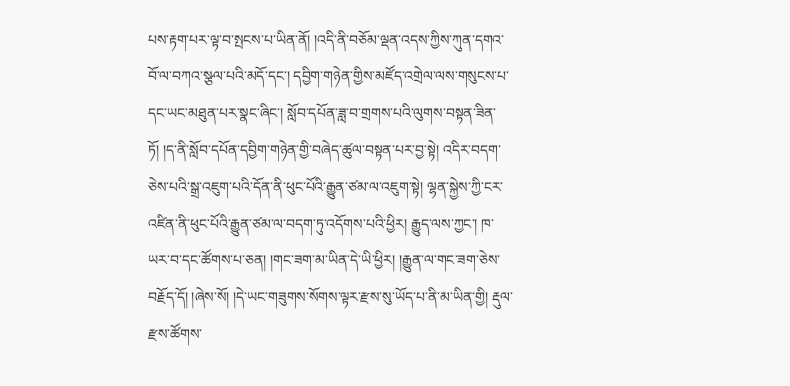པས་རྟག་པར་ལྟ་བ་སྤངས་པ་ཡིན་ནོ། །འདི་ནི་བཅོམ་ལྡན་འདས་ཀྱིས་ཀུན་དགའ་བོ་ལ་བཀའ་སྩལ་པའི་མདོ་དང་། དབྱིག་གཉེན་གྱིས་མཛོད་འགྲེལ་ལས་གསུངས་པ་དང་ཡང་མཐུན་པར་སྣང་ཞིང་། སློབ་དཔོན་ཟླ་བ་གྲགས་པའི་ལུགས་བསྟན་ཟིན་ཏོ། །ད་ནི་སློབ་དཔོན་དབྱིག་གཉེན་གྱི་བཞེད་ཚུལ་བསྟན་པར་བྱ་སྟེ། འདིར་བདག་ཅེས་པའི་སྒྲ་འཇུག་པའི་དོན་ནི་ཕུང་པོའི་རྒྱུན་ཙམ་ལ་འཇུག་སྟེ། ལྷན་སྐྱེས་ཀྱི་ངར་འཛིན་ནི་ཕུང་པོའི་རྒྱུན་ཙམ་ལ་བདག་ཏུ་འདོགས་པའི་ཕྱིར། རྒྱུད་ལས་ཀྱང་། ཁ་ཡར་བ་དང་ཚོགས་པ་ཅན། །གང་ཟག་མ་ཡིན་དེ་ཡི་ཕྱིར། །རྒྱུན་ལ་གང་ཟག་ཅེས་བརྗོད་དོ། །ཞེས་སོ། །དེ་ཡང་གཟུགས་སོགས་ལྟར་རྫས་སུ་ཡོད་པ་ནི་མ་ཡིན་གྱི། རྡུལ་རྫས་ཚོགས་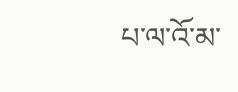པ་ལ་འོ་མ་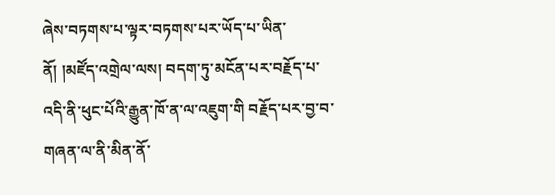ཞེས་བཏགས་པ་ལྟར་བཏགས་པར་ཡོད་པ་ཡིན་ནོ། །མཛོད་འགྲེལ་ལས། བདག་ཏུ་མངོན་པར་བརྗོད་པ་འདི་ནི་ཕུང་པོའི་རྒྱུན་ཁོ་ན་ལ་འཇུག་གི བརྗོད་པར་བྱ་བ་གཞན་ལ་ནི་མིན་ནོ་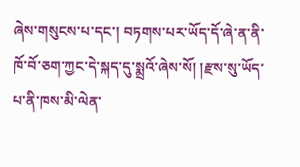ཞེས་གསུངས་པ་དང་། བཏགས་པར་ཡོད་དོ་ཞེ་ན་ནི་ཁོ་བོ་ཅག་ཀྱང་དེ་སྐད་དུ་སྨྲའོ་ཞེས་སོ། །རྫས་སུ་ཡོད་པ་ནི་ཁས་མི་ལེན་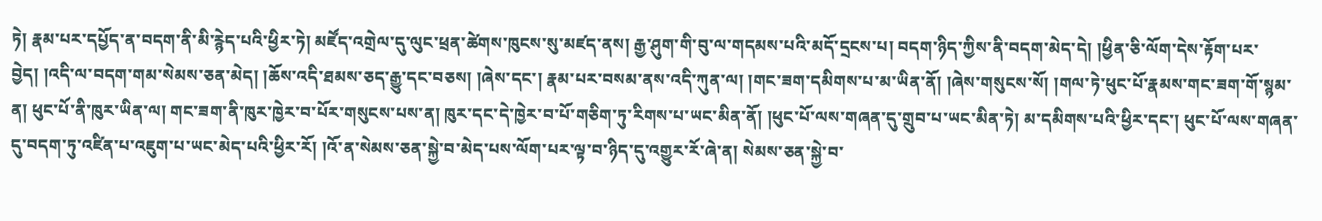ཏེ། རྣམ་པར་དཔྱོད་ན་བདག་ནི་མི་རྙེད་པའི་ཕྱིར་ཏེ། མཛོད་འགྲེལ་དུ་ལུང་ཕྲན་ཚེགས་ཁུངས་སུ་མཛད་ནས། རྒྱ་ཤུག་གི་བུ་ལ་གདམས་པའི་མདོ་དྲངས་པ། བདག་ཉིད་ཀྱིས་ནི་བདག་མེད་དེ། །ཕྱིན་ཅི་ལོག་དེས་རྟོག་པར་བྱེད། །འདི་ལ་བདག་གམ་སེམས་ཅན་མེད། །ཆོས་འདི་ཐམས་ཅད་རྒྱུ་དང་བཅས། །ཞེས་དང་། རྣམ་པར་བསམ་ནས་འདི་ཀུན་ལ། །གང་ཟག་དམིགས་པ་མ་ཡིན་ནོ། །ཞེས་གསུངས་སོ། །གལ་ཏེ་ཕུང་པོ་རྣམས་གང་ཟག་གོ་སྙམ་ན། ཕུང་པོ་ནི་ཁུར་ཡིན་ལ། གང་ཟག་ནི་ཁུར་ཁྱེར་བ་པོར་གསུངས་པས་ན། ཁུར་དང་དེ་ཁྱེར་བ་པོ་གཅིག་ཏུ་རིགས་པ་ཡང་མིན་ནོ། །ཕུང་པོ་ལས་གཞན་དུ་གྲུབ་པ་ཡང་མིན་ཏེ། མ་དམིགས་པའི་ཕྱིར་དང་། ཕུང་པོ་ལས་གཞན་དུ་བདག་ཏུ་འཛིན་པ་འཇུག་པ་ཡང་མེད་པའི་ཕྱིར་རོ། །འོ་ན་སེམས་ཅན་སྐྱེ་བ་མེད་པས་ལོག་པར་ལྟ་བ་ཉིད་དུ་འགྱུར་རོ་ཞེ་ན། སེམས་ཅན་སྐྱེ་བ་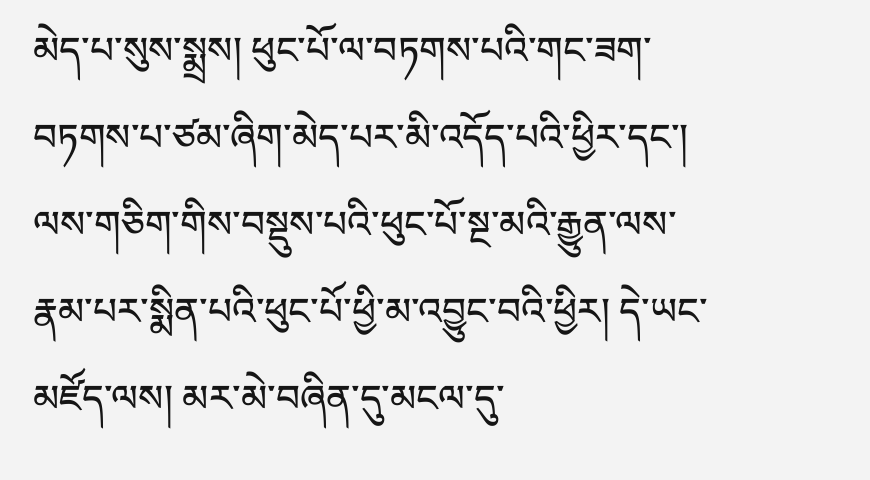མེད་པ་སུས་སྨྲས། ཕུང་པོ་ལ་བཏགས་པའི་གང་ཟག་བཏགས་པ་ཙམ་ཞིག་མེད་པར་མི་འདོད་པའི་ཕྱིར་དང་། ལས་གཅིག་གིས་བསྡུས་པའི་ཕུང་པོ་སྔ་མའི་རྒྱུན་ལས་རྣམ་པར་སྨིན་པའི་ཕུང་པོ་ཕྱི་མ་འབྱུང་བའི་ཕྱིར། དེ་ཡང་མཛོད་ལས། མར་མེ་བཞིན་དུ་མངལ་དུ་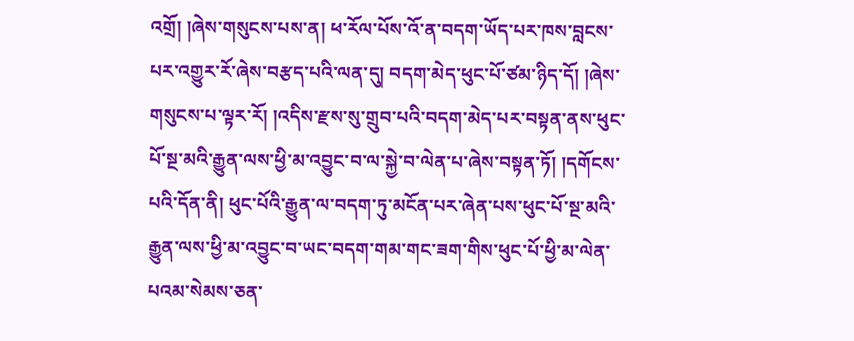འགྲོ། །ཞེས་གསུངས་པས་ན། ཕ་རོལ་པོས་འོ་ན་བདག་ཡོད་པར་ཁས་བླངས་པར་འགྱུར་རོ་ཞེས་བརྩད་པའི་ལན་དུ། བདག་མེད་ཕུང་པོ་ཙམ་ཉིད་དོ། །ཞེས་གསུངས་པ་ལྟར་རོ། །འདིས་རྫས་སུ་གྲུབ་པའི་བདག་མེད་པར་བསྟན་ནས་ཕུང་པོ་སྔ་མའི་རྒྱུན་ལས་ཕྱི་མ་འབྱུང་བ་ལ་སྐྱེ་བ་ལེན་པ་ཞེས་བསྟན་ཏོ། །དགོངས་པའི་དོན་ནི། ཕུང་པོའི་རྒྱུན་ལ་བདག་ཏུ་མངོན་པར་ཞེན་པས་ཕུང་པོ་སྔ་མའི་རྒྱུན་ལས་ཕྱི་མ་འབྱུང་བ་ཡང་བདག་གམ་གང་ཟག་གིས་ཕུང་པོ་ཕྱི་མ་ལེན་པའམ་སེམས་ཅན་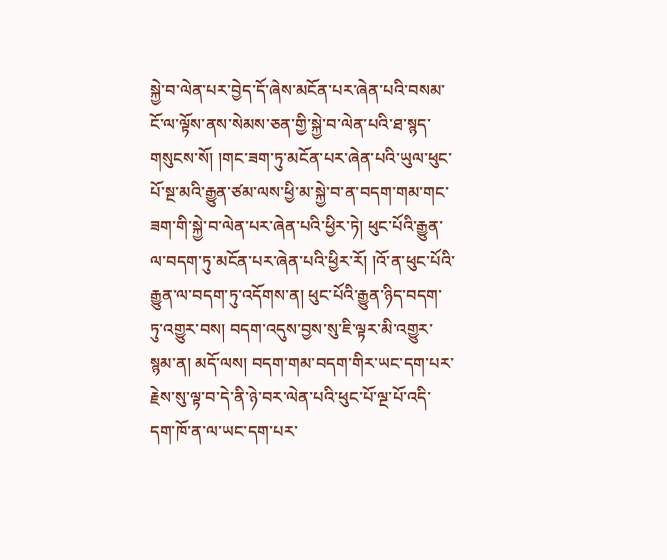སྐྱེ་བ་ལེན་པར་བྱེད་དོ་ཞེས་མངོན་པར་ཞེན་པའི་བསམ་ངོ་ལ་ལྟོས་ནས་སེམས་ཅན་གྱི་སྐྱེ་བ་ལེན་པའི་ཐ་སྙད་གསུངས་སོ། །གང་ཟག་ཏུ་མངོན་པར་ཞེན་པའི་ཡུལ་ཕུང་པོ་སྔ་མའི་རྒྱུན་ཙམ་ལས་ཕྱི་མ་སྐྱེ་བ་ན་བདག་གམ་གང་ཟག་གི་སྐྱེ་བ་ལེན་པར་ཞེན་པའི་ཕྱིར་ཏེ། ཕུང་པོའི་རྒྱུན་ལ་བདག་ཏུ་མངོན་པར་ཞེན་པའི་ཕྱིར་རོ། །འོ་ན་ཕུང་པོའི་རྒྱུན་ལ་བདག་ཏུ་འདོགས་ན། ཕུང་པོའི་རྒྱུན་ཉིད་བདག་ཏུ་འགྱུར་བས། བདག་འདུས་བྱས་སུ་ཇི་ལྟར་མི་འགྱུར་སྙམ་ན། མདོ་ལས། བདག་གམ་བདག་གིར་ཡང་དག་པར་རྗེས་སུ་ལྟ་བ་དེ་ནི་ཉེ་བར་ལེན་པའི་ཕུང་པོ་ལྔ་པོ་འདི་དག་ཁོ་ན་ལ་ཡང་དག་པར་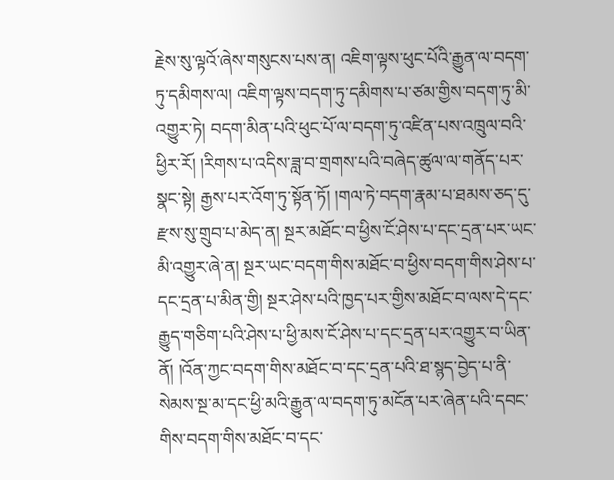རྗེས་སུ་ལྟའོ་ཞེས་གསུངས་པས་ན། འཇིག་ལྟས་ཕུང་པོའི་རྒྱུན་ལ་བདག་ཏུ་དམིགས་ལ། འཇིག་ལྟས་བདག་ཏུ་དམིགས་པ་ཙམ་གྱིས་བདག་ཏུ་མི་འགྱུར་ཏེ། བདག་མིན་པའི་ཕུང་པོ་ལ་བདག་ཏུ་འཛིན་པས་འཁྲུལ་བའི་ཕྱིར་རོ། །རིགས་པ་འདིས་ཟླ་བ་གྲགས་པའི་བཞེད་ཚུལ་ལ་གནོད་པར་སྣང་སྟེ། རྒྱས་པར་འོག་ཏུ་སྟོན་ཏོ། །གལ་ཏེ་བདག་རྣམ་པ་ཐམས་ཅད་དུ་རྫས་སུ་གྲུབ་པ་མེད་ན། སྔར་མཐོང་བ་ཕྱིས་ངོ་ཤེས་པ་དང་དྲན་པར་ཡང་མི་འགྱུར་ཞེ་ན། སྔར་ཡང་བདག་གིས་མཐོང་བ་ཕྱིས་བདག་གིས་ཤེས་པ་དང་དྲན་པ་མིན་གྱི། སྔར་ཤེས་པའི་ཁྱད་པར་གྱིས་མཐོང་བ་ལས་དེ་དང་རྒྱུད་གཅིག་པའི་ཤེས་པ་ཕྱི་མས་ངོ་ཤེས་པ་དང་དྲན་པར་འགྱུར་བ་ཡིན་ནོ། །འོན་ཀྱང་བདག་གིས་མཐོང་བ་དང་དྲན་པའི་ཐ་སྙད་བྱེད་པ་ནི་སེམས་སྔ་མ་དང་ཕྱི་མའི་རྒྱུན་ལ་བདག་ཏུ་མངོན་པར་ཞེན་པའི་དབང་གིས་བདག་གིས་མཐོང་བ་དང་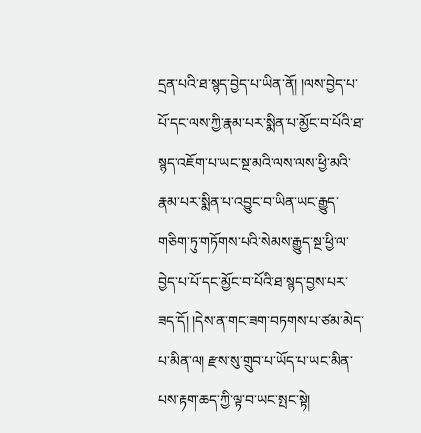དྲན་པའི་ཐ་སྙད་བྱེད་པ་ཡིན་ནོ། །ལས་བྱེད་པ་པོ་དང་ལས་ཀྱི་རྣམ་པར་སྨིན་པ་མྱོང་བ་པོའི་ཐ་སྙད་འཇོག་པ་ཡང་སྔ་མའི་ལས་ལས་ཕྱི་མའི་རྣམ་པར་སྨིན་པ་འབྱུང་བ་ཡིན་ཡང་རྒྱུད་གཅིག་ཏུ་གཏོགས་པའི་སེམས་རྒྱུད་སྔ་ཕྱི་ལ་བྱེད་པ་པོ་དང་མྱོང་བ་པོའི་ཐ་སྙད་བྱས་པར་ཟད་དོ། །དེས་ན་གང་ཟག་བཏགས་པ་ཙམ་མེད་པ་མིན་ལ། རྫས་སུ་གྲུབ་པ་ཡོད་པ་ཡང་མིན་པས་རྟག་ཆད་ཀྱི་ལྟ་བ་ཡང་སྤང་སྟེ།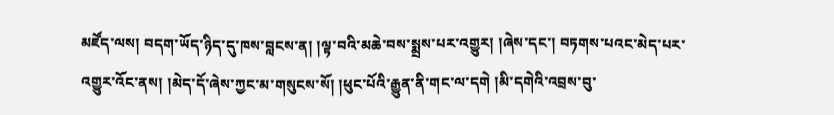མཛོད་ལས། བདག་ཡོད་ཉིད་དུ་ཁས་བླངས་ན། །ལྟ་བའི་མཆེ་བས་སྨྲས་པར་འགྱུར། །ཞེས་དང་། བཏགས་པའང་མེད་པར་འགྱུར་འོང་ནས། །མེད་དོ་ཞེས་ཀྱང་མ་གསུངས་སོ། །ཕུང་པོའི་རྒྱུན་ནི་གང་ལ་དགེ །མི་དགེའི་འབྲས་བུ་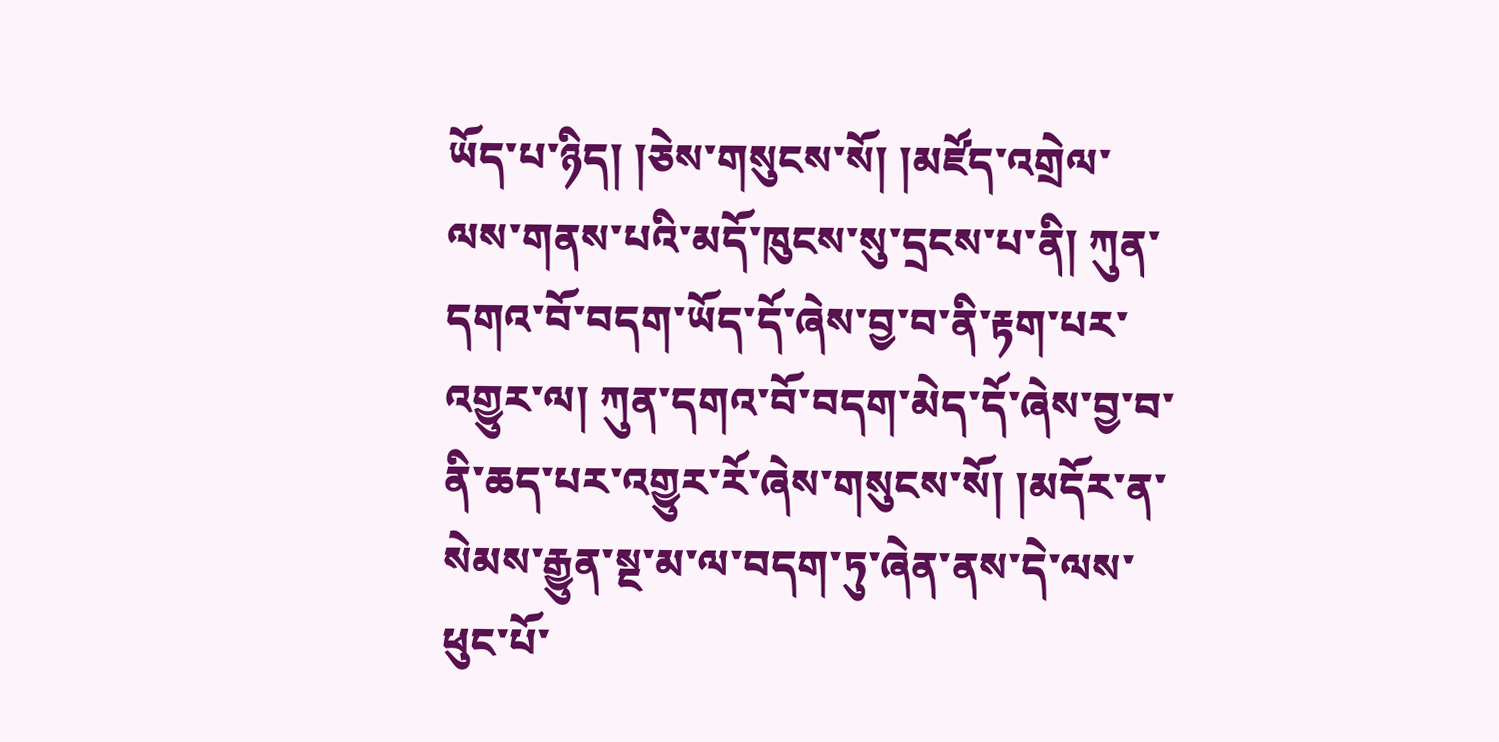ཡོད་པ་ཉིད། །ཅེས་གསུངས་སོ། །མཛོད་འགྲེལ་ལས་གནས་པའི་མདོ་ཁུངས་སུ་དྲངས་པ་ནི། ཀུན་དགའ་བོ་བདག་ཡོད་དོ་ཞེས་བྱ་བ་ནི་རྟག་པར་འགྱུར་ལ། ཀུན་དགའ་བོ་བདག་མེད་དོ་ཞེས་བྱ་བ་ནི་ཆད་པར་འགྱུར་རོ་ཞེས་གསུངས་སོ། །མདོར་ན་སེམས་རྒྱུན་སྔ་མ་ལ་བདག་ཏུ་ཞེན་ནས་དེ་ལས་ཕུང་པོ་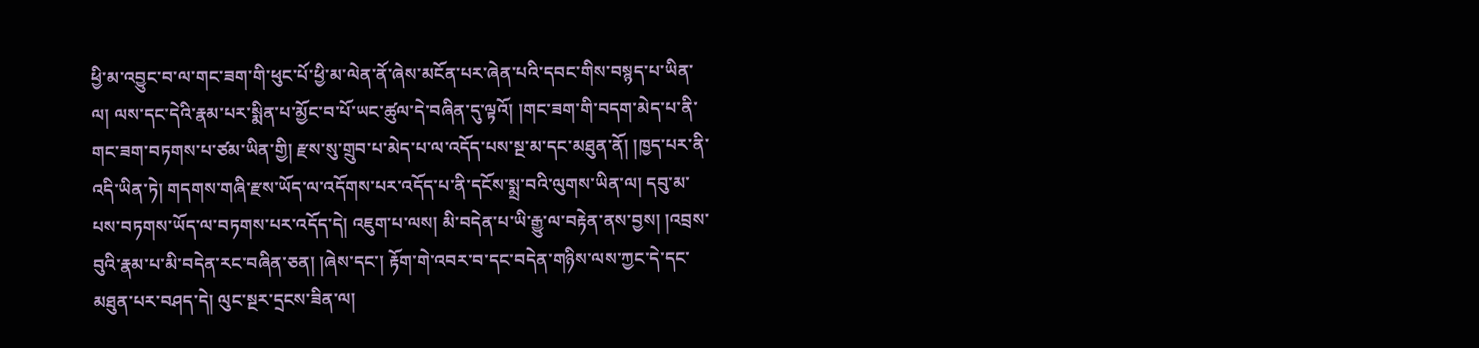ཕྱི་མ་འབྱུང་བ་ལ་གང་ཟག་གི་ཕུང་པོ་ཕྱི་མ་ལེན་ནོ་ཞེས་མངོན་པར་ཞེན་པའི་དབང་གིས་བསྙད་པ་ཡིན་ལ། ལས་དང་དེའི་རྣམ་པར་སྨིན་པ་མྱོང་བ་པོ་ཡང་ཚུལ་དེ་བཞིན་དུ་ལྟའོ། །གང་ཟག་གི་བདག་མེད་པ་ནི་གང་ཟག་བཏགས་པ་ཙམ་ཡིན་གྱི། རྫས་སུ་གྲུབ་པ་མེད་པ་ལ་འདོད་པས་སྔ་མ་དང་མཐུན་ནོ། །ཁྱད་པར་ནི་འདི་ཡིན་ཏེ། གདགས་གཞི་རྫས་ཡོད་ལ་འདོགས་པར་འདོད་པ་ནི་དངོས་སྨྲ་བའི་ལུགས་ཡིན་ལ། དབུ་མ་པས་བཏགས་ཡོད་ལ་བཏགས་པར་འདོད་དེ། འཇུག་པ་ལས། མི་བདེན་པ་ཡི་རྒྱུ་ལ་བརྟེན་ནས་བྱས། །འབྲས་བུའི་རྣམ་པ་མི་བདེན་རང་བཞིན་ཅན། །ཞེས་དང་། རྟོག་གེ་འབར་བ་དང་བདེན་གཉིས་ལས་ཀྱང་དེ་དང་མཐུན་པར་བཤད་དེ། ལུང་སྔར་དྲངས་ཟིན་ལ།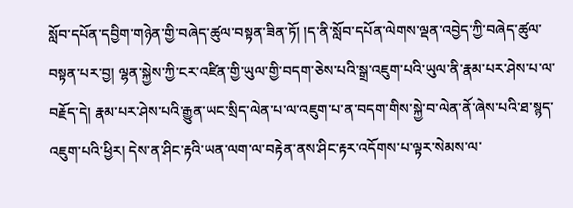སློབ་དཔོན་དབྱིག་གཉེན་གྱི་བཞེད་ཚུལ་བསྟན་ཟིན་ཏོ། །ད་ནི་སློབ་དཔོན་ལེགས་ལྡན་འབྱེད་ཀྱི་བཞེད་ཚུལ་བསྟན་པར་བྱ། ལྷན་སྐྱེས་ཀྱི་ངར་འཛིན་གྱི་ཡུལ་གྱི་བདག་ཅེས་པའི་སྒྲ་འཇུག་པའི་ཡུལ་ནི་རྣམ་པར་ཤེས་པ་ལ་བརྗོད་དེ། རྣམ་པར་ཤེས་པའི་རྒྱུན་ཡང་སྲིད་ལེན་པ་ལ་འཇུག་པ་ན་བདག་གིས་སྐྱེ་བ་ལེན་ནོ་ཞེས་པའི་ཐ་སྙད་འཇུག་པའི་ཕྱིར། དེས་ན་ཤིང་རྟའི་ཡན་ལག་ལ་བརྟེན་ནས་ཤིང་རྟར་འདོགས་པ་ལྟར་སེམས་ལ་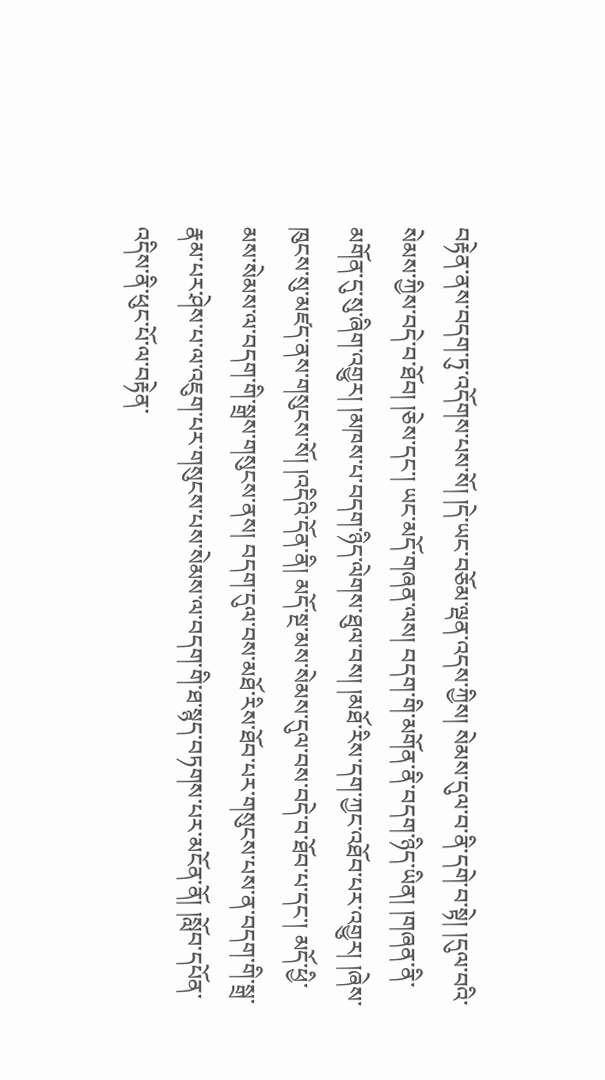བརྟེན་ནས་བདག་ཏུ་འདོགས་པས་སོ། །དེ་ཡང་བཅོམ་ལྡན་འདས་ཀྱིས། སེམས་དུལ་བ་ནི་དགེ་བ་སྟེ། །དུལ་བའི་སེམས་ཀྱིས་བདེ་བ་ཐོབ། །ཅེས་དང་། ཡང་མདོ་གཞན་ལས། བདག་གི་མགོན་ནི་བདག་ཉིད་ཡིན། །གཞན་ནི་མགོན་དུ་སུ་ཞིག་འགྱུར། །མཁས་པ་བདག་ཉིད་ལེགས་ཐུལ་བས། །མཐོ་རིས་དག་ཀྱང་འཐོབ་པར་འགྱུར། །ཞེས་ཁུངས་སུ་མཛད་ནས་གསུངས་སོ། །འདིའི་དོན་ནི། མདོ་སྔ་མས་སེམས་དུལ་བས་བདེ་བ་ཐོབ་པ་དང་། མདོ་ཕྱི་མས་སེམས་ལ་བདག་གི་སྒྲས་གསུངས་ནས། བདག་དུལ་བས་མཐོ་རིས་ཐོབ་པར་གསུངས་པས་ན་བདག་གི་སྒྲ་རྣམ་པར་ཤེས་པ་ལ་འཇུག་པར་གསུངས་པས་སེམས་ལ་བདག་གི་ཐ་སྙད་བཏགས་པར་མངོན་ནོ། །སློབ་དཔོན་འདིས་ནི་ཕུང་པོ་ལ་བརྟེན་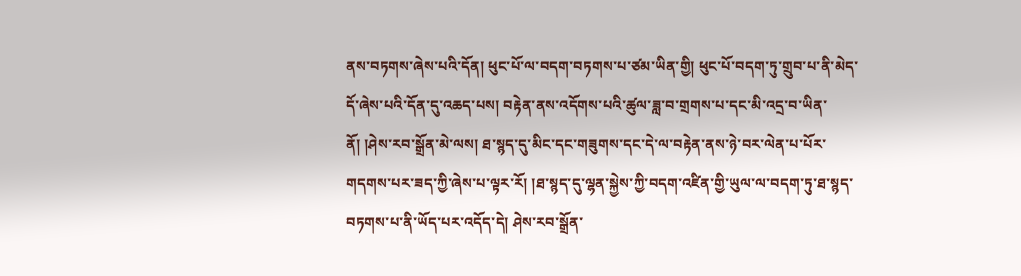ནས་བཏགས་ཞེས་པའི་དོན། ཕུང་པོ་ལ་བདག་བཏགས་པ་ཙམ་ཡིན་གྱི། ཕུང་པོ་བདག་ཏུ་གྲུབ་པ་ནི་མེད་དོ་ཞེས་པའི་དོན་དུ་འཆད་པས། བརྟེན་ནས་འདོགས་པའི་ཚུལ་ཟླ་བ་གྲགས་པ་དང་མི་འདྲ་བ་ཡིན་ནོ། །ཤེས་རབ་སྒྲོན་མེ་ལས། ཐ་སྙད་དུ་མིང་དང་གཟུགས་དང་དེ་ལ་བརྟེན་ནས་ཉེ་བར་ལེན་པ་པོར་གདགས་པར་ཟད་ཀྱི་ཞེས་པ་ལྟར་རོ། །ཐ་སྙད་དུ་ལྷན་སྐྱེས་ཀྱི་བདག་འཛིན་གྱི་ཡུལ་ལ་བདག་ཏུ་ཐ་སྙད་བཏགས་པ་ནི་ཡོད་པར་འདོད་དེ། ཤེས་རབ་སྒྲོན་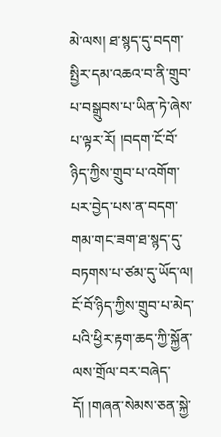མེ་ལས། ཐ་སྙད་དུ་བདག་སྤྱིར་དམ་འཆའ་བ་ནི་གྲུབ་པ་བསྒྲུབས་པ་ཡིན་ཏེ་ཞེས་པ་ལྟར་རོ། །བདག་ངོ་བོ་ཉིད་ཀྱིས་གྲུབ་པ་འགོག་པར་བྱེད་པས་ན་བདག་གམ་གང་ཟག་ཐ་སྙད་དུ་བཏགས་པ་ཙམ་དུ་ཡོད་ལ། ངོ་བོ་ཉིད་ཀྱིས་གྲུབ་པ་མེད་པའི་ཕྱིར་རྟག་ཆད་ཀྱི་སྐྱོན་ལས་གྲོལ་བར་བཞེད་དོ། །གཞན་སེམས་ཅན་སྐྱེ་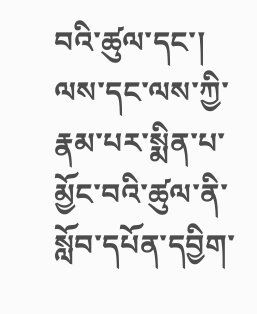བའི་ཚུལ་དང་། ལས་དང་ལས་ཀྱི་རྣམ་པར་སྨིན་པ་མྱོང་བའི་ཚུལ་ནི་སློབ་དཔོན་དབྱིག་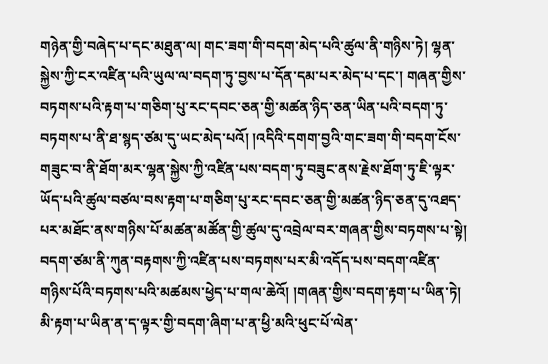གཉེན་གྱི་བཞེད་པ་དང་མཐུན་ལ། གང་ཟག་གི་བདག་མེད་པའི་ཚུལ་ནི་གཉིས་ཏེ། ལྷན་སྐྱེས་ཀྱི་ངར་འཛིན་པའི་ཡུལ་ལ་བདག་ཏུ་བྱས་པ་དོན་དམ་པར་མེད་པ་དང་། གཞན་གྱིས་བཏགས་པའི་རྟག་པ་གཅིག་པུ་རང་དབང་ཅན་གྱི་མཚན་ཉིད་ཅན་ཡིན་པའི་བདག་ཏུ་བཏགས་པ་ནི་ཐ་སྙད་ཙམ་དུ་ཡང་མེད་པའོ། །འདིའི་དགག་བྱའི་གང་ཟག་གི་བདག་ངོས་གཟུང་བ་ནི་ཐོག་མར་ལྷན་སྐྱེས་ཀྱི་འཛིན་པས་བདག་ཏུ་བཟུང་ནས་རྗེས་ཐོག་ཏུ་ཇི་ལྟར་ཡོད་པའི་ཚུལ་བཙལ་བས་རྟག་པ་གཅིག་པུ་རང་དབང་ཅན་གྱི་མཚན་ཉིད་ཅན་དུ་འཐད་པར་མཐོང་ནས་གཉིས་པོ་མཚན་མཚོན་གྱི་ཚུལ་དུ་འབྲེལ་བར་གཞན་གྱིས་བཏགས་པ་སྟེ། བདག་ཙམ་ནི་ཀུན་བརྟགས་ཀྱི་འཛིན་པས་བཏགས་པར་མི་འདོད་པས་བདག་འཛིན་གཉིས་པོའི་བཏགས་པའི་མཚམས་ཕྱེད་པ་གལ་ཆེའོ། །གཞན་གྱིས་བདག་རྟག་པ་ཡིན་ཏེ། མི་རྟག་པ་ཡིན་ན་ད་ལྟར་གྱི་བདག་ཞིག་པ་ན་ཕྱི་མའི་ཕུང་པོ་ལེན་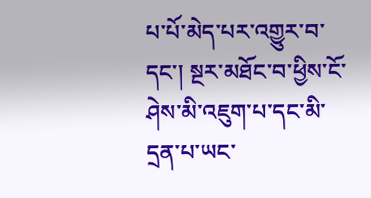པ་པོ་མེད་པར་འགྱུར་བ་དང་། སྔར་མཐོང་བ་ཕྱིས་ངོ་ཤེས་མི་འཇུག་པ་དང་མི་དྲན་པ་ཡང་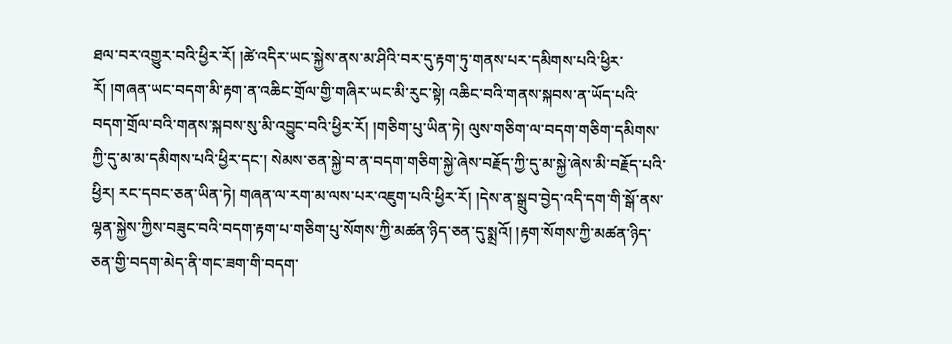ཐལ་བར་འགྱུར་བའི་ཕྱིར་རོ། །ཚེ་འདིར་ཡང་སྐྱེས་ནས་མ་ཤིའི་བར་དུ་རྟག་ཏུ་གནས་པར་དམིགས་པའི་ཕྱིར་རོ། །གཞན་ཡང་བདག་མི་རྟག་ན་འཆིང་གྲོལ་གྱི་གཞིར་ཡང་མི་རུང་སྟེ། འཆིང་བའི་གནས་སྐབས་ན་ཡོད་པའི་བདག་གྲོལ་བའི་གནས་སྐབས་སུ་མི་འབྱུང་བའི་ཕྱིར་རོ། །གཅིག་པུ་ཡིན་ཏེ། ལུས་གཅིག་ལ་བདག་གཅིག་དམིགས་ཀྱི་དུ་མ་མ་དམིགས་པའི་ཕྱིར་དང་། སེམས་ཅན་སྐྱེ་བ་ན་བདག་གཅིག་སྐྱེ་ཞེས་བརྗོད་ཀྱི་དུ་མ་སྐྱེ་ཞེས་མི་བརྗོད་པའི་ཕྱིར། རང་དབང་ཅན་ཡིན་ཏེ། གཞན་ལ་རག་མ་ལས་པར་འཇུག་པའི་ཕྱིར་རོ། །དེས་ན་སྒྲུབ་བྱེད་འདི་དག་གི་སྒོ་ནས་ལྷན་སྐྱེས་ཀྱིས་བཟུང་བའི་བདག་རྟག་པ་གཅིག་པུ་སོགས་ཀྱི་མཚན་ཉིད་ཅན་དུ་སྨྲའོ། །རྟག་སོགས་ཀྱི་མཚན་ཉིད་ཅན་གྱི་བདག་མེད་ནི་གང་ཟག་གི་བདག་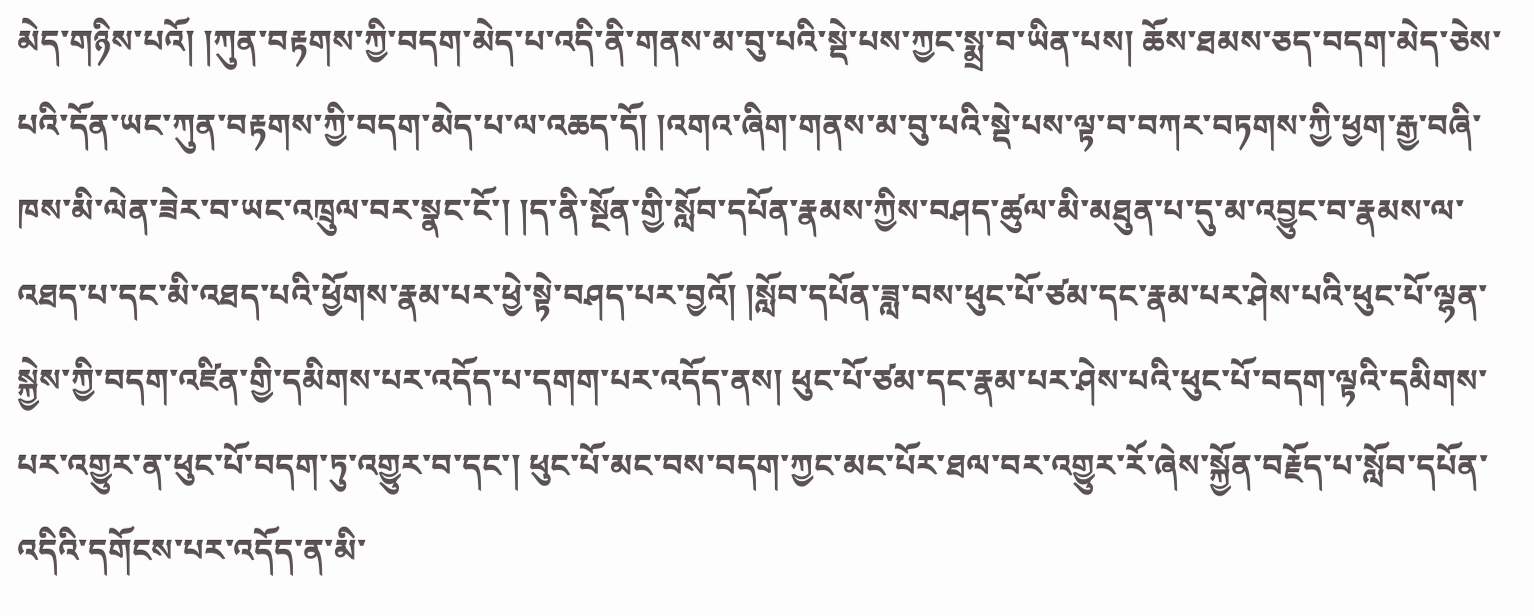མེད་གཉིས་པའོ། །ཀུན་བརྟགས་ཀྱི་བདག་མེད་པ་འདི་ནི་གནས་མ་བུ་པའི་སྡེ་པས་ཀྱང་སྨྲ་བ་ཡིན་པས། ཆོས་ཐམས་ཅད་བདག་མེད་ཅེས་པའི་དོན་ཡང་ཀུན་བརྟགས་ཀྱི་བདག་མེད་པ་ལ་འཆད་དོ། །འགའ་ཞིག་གནས་མ་བུ་པའི་སྡེ་པས་ལྟ་བ་བཀར་བཏགས་ཀྱི་ཕྱག་རྒྱ་བཞི་ཁས་མི་ལེན་ཟེར་བ་ཡང་འཁྲུལ་བར་སྣང་ངོ་། །ད་ནི་སྔོན་གྱི་སློབ་དཔོན་རྣམས་ཀྱིས་བཤད་ཚུལ་མི་མཐུན་པ་དུ་མ་འབྱུང་བ་རྣམས་ལ་འཐད་པ་དང་མི་འཐད་པའི་ཕྱོགས་རྣམ་པར་ཕྱེ་སྟེ་བཤད་པར་བྱའོ། །སློབ་དཔོན་ཟླ་བས་ཕུང་པོ་ཙམ་དང་རྣམ་པར་ཤེས་པའི་ཕུང་པོ་ལྷན་སྐྱེས་ཀྱི་བདག་འཛིན་གྱི་དམིགས་པར་འདོད་པ་དགག་པར་འདོད་ནས། ཕུང་པོ་ཙམ་དང་རྣམ་པར་ཤེས་པའི་ཕུང་པོ་བདག་ལྟའི་དམིགས་པར་འགྱུར་ན་ཕུང་པོ་བདག་ཏུ་འགྱུར་བ་དང་། ཕུང་པོ་མང་བས་བདག་ཀྱང་མང་པོར་ཐལ་བར་འགྱུར་རོ་ཞེས་སྐྱོན་བརྗོད་པ་སློབ་དཔོན་འདིའི་དགོངས་པར་འདོད་ན་མི་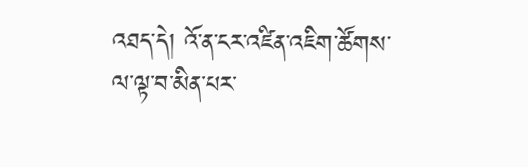འཐད་དེ། འོ་ན་ངར་འཛིན་འཇིག་ཚོགས་ལ་ལྟ་བ་མིན་པར་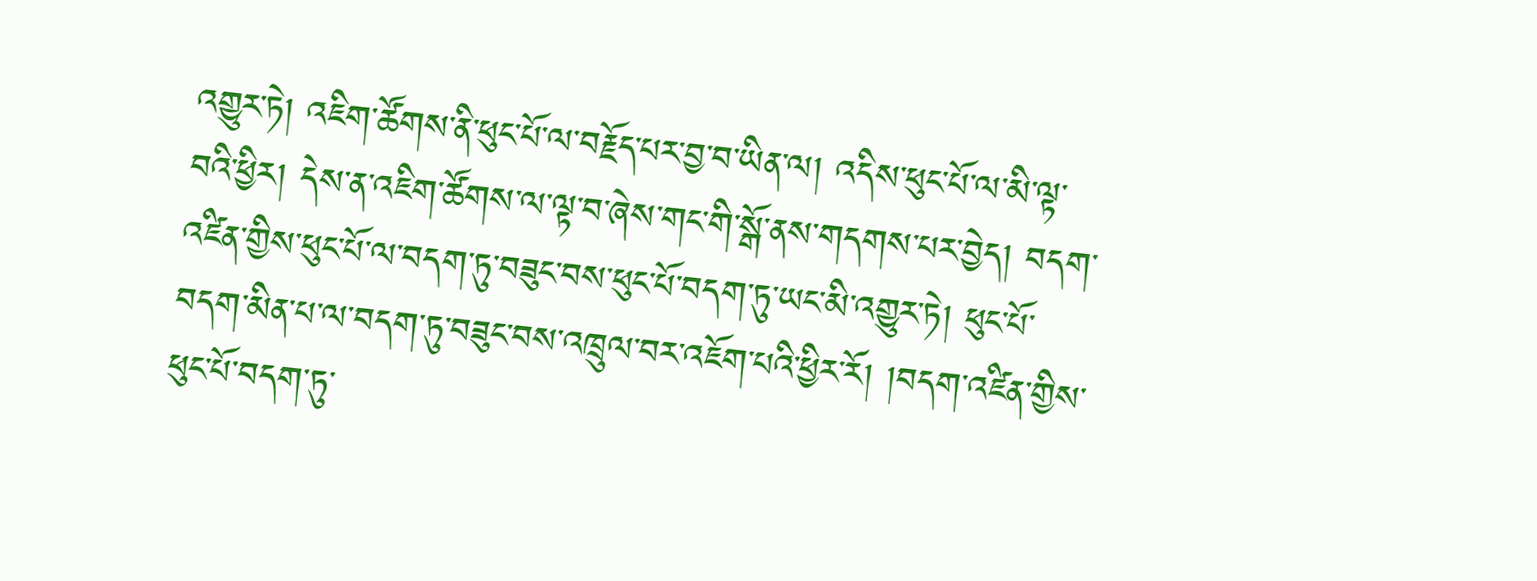འགྱུར་ཏེ། འཇིག་ཚོགས་ནི་ཕུང་པོ་ལ་བརྗོད་པར་བྱ་བ་ཡིན་ལ། འདིས་ཕུང་པོ་ལ་མི་ལྟ་བའི་ཕྱིར། དེས་ན་འཇིག་ཚོགས་ལ་ལྟ་བ་ཞེས་གང་གི་སྒོ་ནས་གདགས་པར་བྱེད། བདག་འཛིན་གྱིས་ཕུང་པོ་ལ་བདག་ཏུ་བཟུང་བས་ཕུང་པོ་བདག་ཏུ་ཡང་མི་འགྱུར་ཏེ། ཕུང་པོ་བདག་མིན་པ་ལ་བདག་ཏུ་བཟུང་བས་འཁྲུལ་བར་འཇོག་པའི་ཕྱིར་རོ། །བདག་འཛིན་གྱིས་ཕུང་པོ་བདག་ཏུ་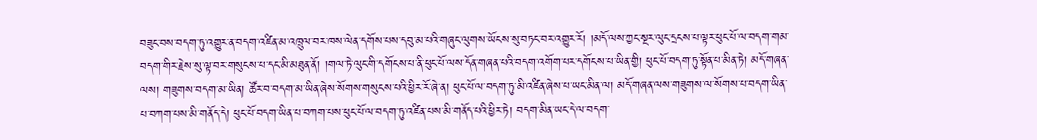བཟུང་བས་བདག་ཏུ་འགྱུར་ན་བདག་འཛིན་མ་འཁྲུལ་བར་ཁས་ལེན་དགོས་པས་དབུ་མ་པའི་གཞུང་ལུགས་ཡོངས་སུ་བཏང་བར་འགྱུར་རོ། །མདོ་ལས་ཀྱང་སྔར་ལུང་དྲངས་པ་ལྟར་ཕུང་པོ་ལ་བདག་གམ་བདག་གིར་རྗེས་སུ་ལྟ་བར་གསུངས་པ་དང་མི་མཐུན་ནོ། །གལ་ཏེ་ལུང་གི་དགོངས་པ་ནི་ཕུང་པོ་ལས་དོན་གཞན་པའི་བདག་འགོག་པར་དགོངས་པ་ཡིན་གྱི། ཕུང་པོ་བདག་ཏུ་སྟོན་པ་མིན་ཏེ། མདོ་གཞན་ལས། གཟུགས་བདག་མ་ཡིན། ཚོར་བ་བདག་མ་ཡིན་ཞེས་སོགས་གསུངས་པའི་ཕྱིར་རོ་ཞེ་ན། ཕུང་པོ་ལ་བདག་ཏུ་མི་འཛིན་ཞེས་པ་ཡང་མིན་ལ། མདོ་གཞན་ལས་གཟུགས་ལ་སོགས་པ་བདག་ཡིན་པ་བཀག་པས་མི་གནོད་དེ། ཕུང་པོ་བདག་ཡིན་པ་བཀག་པས་ཕུང་པོ་ལ་བདག་ཏུ་འཛིན་པས་མི་གནོད་པའི་ཕྱིར་ཏེ། བདག་མིན་ཡང་དེ་ལ་བདག་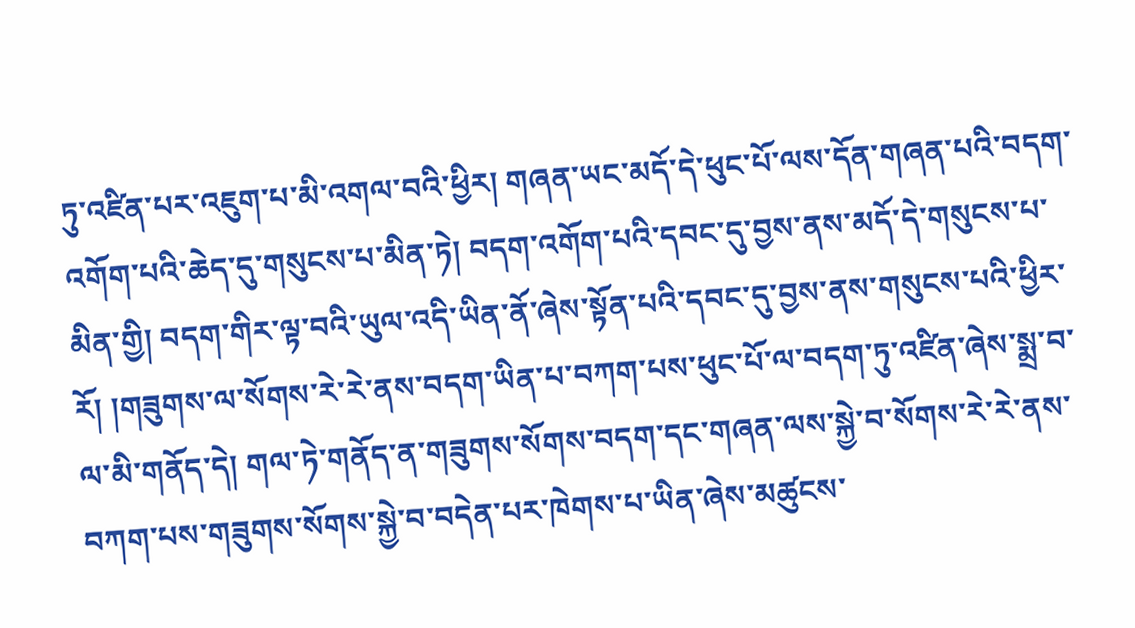ཏུ་འཛིན་པར་འཇུག་པ་མི་འགལ་བའི་ཕྱིར། གཞན་ཡང་མདོ་དེ་ཕུང་པོ་ལས་དོན་གཞན་པའི་བདག་འགོག་པའི་ཆེད་དུ་གསུངས་པ་མིན་ཏེ། བདག་འགོག་པའི་དབང་དུ་བྱས་ནས་མདོ་དེ་གསུངས་པ་མིན་གྱི། བདག་གིར་ལྟ་བའི་ཡུལ་འདི་ཡིན་ནོ་ཞེས་སྟོན་པའི་དབང་དུ་བྱས་ནས་གསུངས་པའི་ཕྱིར་རོ། །གཟུགས་ལ་སོགས་རེ་རེ་ནས་བདག་ཡིན་པ་བཀག་པས་ཕུང་པོ་ལ་བདག་ཏུ་འཛིན་ཞེས་སྨྲ་བ་ལ་མི་གནོད་དེ། གལ་ཏེ་གནོད་ན་གཟུགས་སོགས་བདག་དང་གཞན་ལས་སྐྱེ་བ་སོགས་རེ་རེ་ནས་བཀག་པས་གཟུགས་སོགས་སྐྱེ་བ་བདེན་པར་ཁེགས་པ་ཡིན་ཞེས་མཚུངས་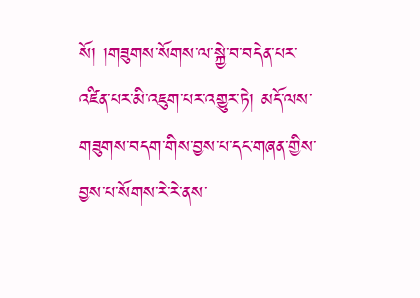སོ། །གཟུགས་སོགས་ལ་སྐྱེ་བ་བདེན་པར་འཛིན་པར་མི་འཇུག་པར་འགྱུར་ཏེ། མདོ་ལས་གཟུགས་བདག་གིས་བྱས་པ་དང་གཞན་གྱིས་བྱས་པ་སོགས་རེ་རེ་ནས་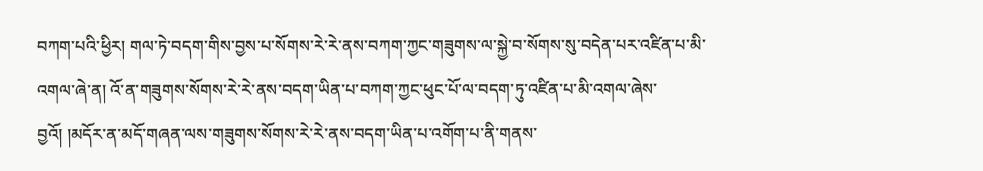བཀག་པའི་ཕྱིར། གལ་ཏེ་བདག་གིས་བྱས་པ་སོགས་རེ་རེ་ནས་བཀག་ཀྱང་གཟུགས་ལ་སྐྱེ་བ་སོགས་སུ་བདེན་པར་འཛིན་པ་མི་འགལ་ཞེ་ན། འོ་ན་གཟུགས་སོགས་རེ་རེ་ནས་བདག་ཡིན་པ་བཀག་ཀྱང་ཕུང་པོ་ལ་བདག་ཏུ་འཛིན་པ་མི་འགལ་ཞེས་བྱའོ། །མདོར་ན་མདོ་གཞན་ལས་གཟུགས་སོགས་རེ་རེ་ནས་བདག་ཡིན་པ་འགོག་པ་ནི་གནས་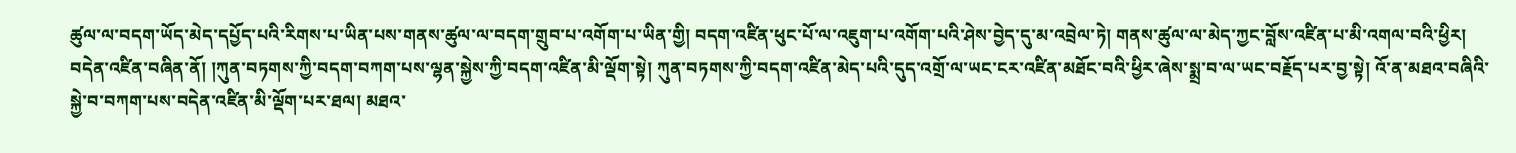ཚུལ་ལ་བདག་ཡོད་མེད་དཔྱོད་པའི་རིགས་པ་ཡིན་པས་གནས་ཚུལ་ལ་བདག་གྲུབ་པ་འགོག་པ་ཡིན་གྱི། བདག་འཛིན་ཕུང་པོ་ལ་འཇུག་པ་འགོག་པའི་ཤེས་བྱེད་དུ་མ་འབྲེལ་ཏེ། གནས་ཚུལ་ལ་མེད་ཀྱང་བློས་འཛིན་པ་མི་འགལ་བའི་ཕྱིར། བདེན་འཛིན་བཞིན་ནོ། །ཀུན་བཏགས་ཀྱི་བདག་བཀག་པས་ལྷན་སྐྱེས་ཀྱི་བདག་འཛིན་མི་ལྡོག་སྟེ། ཀུན་བཏགས་ཀྱི་བདག་འཛིན་མེད་པའི་དུད་འགྲོ་ལ་ཡང་ངར་འཛིན་མཐོང་བའི་ཕྱིར་ཞེས་སྨྲ་བ་ལ་ཡང་བརྗོད་པར་བྱ་སྟེ། འོ་ན་མཐའ་བཞིའི་སྐྱེ་བ་བཀག་པས་བདེན་འཛིན་མི་ལྡོག་པར་ཐལ། མཐའ་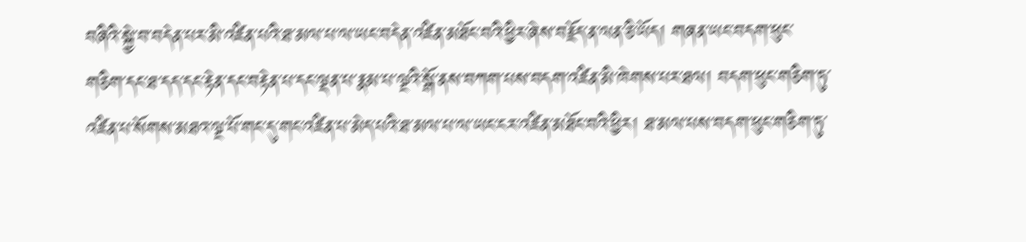བཞིའི་སྐྱེ་བ་བདེན་པར་མི་འཛིན་པའི་ཐ་མལ་པ་ལ་ཡང་བདེན་འཛིན་མཐོང་བའི་ཕྱིར་ཞེས་བརྗོད་ན་ལན་ཅི་ཡོད། གཞན་ཡང་བདག་ཕུང་གཅིག་དང་ཐ་དད་དང་རྟེན་དང་བརྟེན་པ་དང་ལྡན་པ་རྣམ་པ་ལྔའི་སྒོ་ནས་བཀག་པས་བདག་འཛིན་མི་ཁེགས་པར་ཐལ། བདག་ཕུང་གཅིག་ཏུ་འཛིན་པ་སོགས་མཐའ་ལྔ་པོ་གང་དུ་གང་འཛིན་པ་མེད་པའི་ཐ་མལ་པ་ལ་ཡང་ངར་འཛིན་མཐོང་བའི་ཕྱིར། ཐ་མལ་པས་བདག་ཕུང་གཅིག་ཏུ་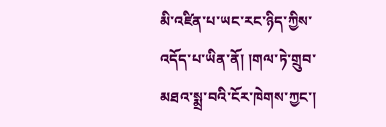མི་འཛིན་པ་ཡང་རང་ཉིད་ཀྱིས་འདོད་པ་ཡིན་ནོ། །གལ་ཏེ་གྲུབ་མཐའ་སྨྲ་བའི་ངོར་ཁེགས་ཀྱང་།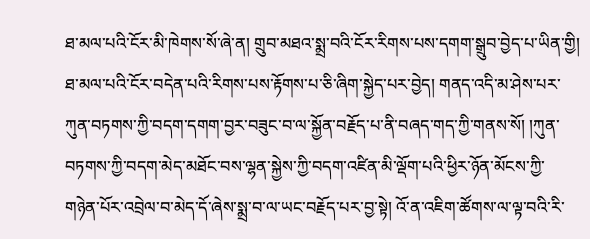ཐ་མལ་པའི་ངོར་མི་ཁེགས་སོ་ཞེ་ན། གྲུབ་མཐའ་སྨྲ་བའི་ངོར་རིགས་པས་དགག་སྒྲུབ་བྱེད་པ་ཡིན་གྱི། ཐ་མལ་པའི་ངོར་བདེན་པའི་རིགས་པས་རྟོགས་པ་ཅི་ཞིག་སྐྱེད་པར་བྱེད། གནད་འདི་མ་ཤེས་པར་ཀུན་བཏགས་ཀྱི་བདག་དགག་བྱར་བཟུང་བ་ལ་སྐྱོན་བརྗོད་པ་ནི་བཞད་གད་ཀྱི་གནས་སོ། །ཀུན་བཏགས་ཀྱི་བདག་མེད་མཐོང་བས་ལྷན་སྐྱེས་ཀྱི་བདག་འཛིན་མི་ལྡོག་པའི་ཕྱིར་ཉོན་མོངས་ཀྱི་གཉེན་པོར་འབྲེལ་བ་མེད་དོ་ཞེས་སྨྲ་བ་ལ་ཡང་བརྗོད་པར་བྱ་སྟེ། འོ་ན་འཇིག་ཚོགས་ལ་ལྟ་བའི་རི་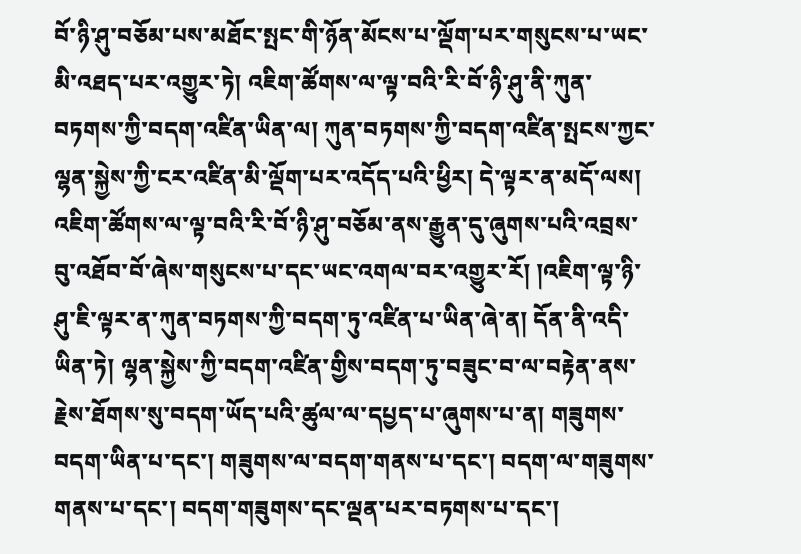བོ་ཉི་ཤུ་བཅོམ་པས་མཐོང་སྤང་གི་ཉོན་མོངས་པ་ལྡོག་པར་གསུངས་པ་ཡང་མི་འཐད་པར་འགྱུར་ཏེ། འཇིག་ཚོགས་ལ་ལྟ་བའི་རི་བོ་ཉི་ཤུ་ནི་ཀུན་བཏགས་ཀྱི་བདག་འཛིན་ཡིན་ལ། ཀུན་བཏགས་ཀྱི་བདག་འཛིན་སྤངས་ཀྱང་ལྷན་སྐྱེས་ཀྱི་ངར་འཛིན་མི་ལྡོག་པར་འདོད་པའི་ཕྱིར། དེ་ལྟར་ན་མདོ་ལས། འཇིག་ཚོགས་ལ་ལྟ་བའི་རི་བོ་ཉི་ཤུ་བཅོམ་ནས་རྒྱུན་དུ་ཞུགས་པའི་འབྲས་བུ་འཐོབ་བོ་ཞེས་གསུངས་པ་དང་ཡང་འགལ་བར་འགྱུར་རོ། །འཇིག་ལྟ་ཉི་ཤུ་ཇི་ལྟར་ན་ཀུན་བཏགས་ཀྱི་བདག་ཏུ་འཛིན་པ་ཡིན་ཞེ་ན། དོན་ནི་འདི་ཡིན་ཏེ། ལྷན་སྐྱེས་ཀྱི་བདག་འཛིན་གྱིས་བདག་ཏུ་བཟུང་བ་ལ་བརྟེན་ནས་རྗེས་ཐོགས་སུ་བདག་ཡོད་པའི་ཚུལ་ལ་དཔྱད་པ་ཞུགས་པ་ན། གཟུགས་བདག་ཡིན་པ་དང་། གཟུགས་ལ་བདག་གནས་པ་དང་། བདག་ལ་གཟུགས་གནས་པ་དང་། བདག་གཟུགས་དང་ལྡན་པར་བཏགས་པ་དང་།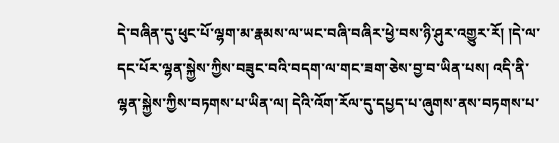དེ་བཞིན་དུ་ཕུང་པོ་ལྷག་མ་རྣམས་ལ་ཡང་བཞི་བཞིར་ཕྱེ་བས་ཉི་ཤུར་འགྱུར་རོ། །དེ་ལ་དང་པོར་ལྷན་སྐྱེས་ཀྱིས་བཟུང་བའི་བདག་ལ་གང་ཟག་ཅེས་བྱ་བ་ཡིན་པས། འདི་ནི་ལྷན་སྐྱེས་ཀྱིས་བཏགས་པ་ཡིན་ལ། དེའི་འོག་རོལ་དུ་དཔྱད་པ་ཞུགས་ནས་བཏགས་པ་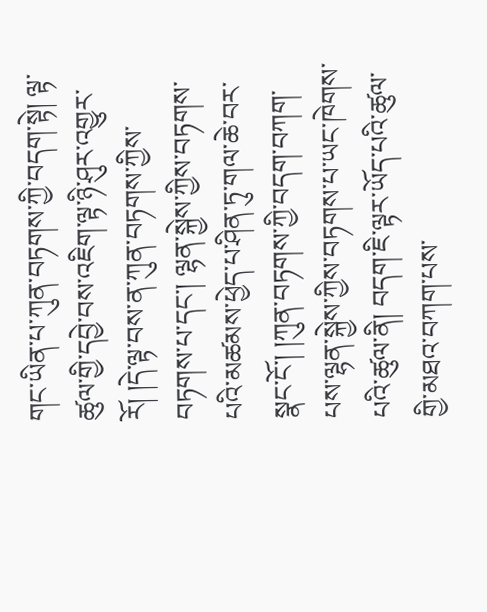གང་ཡིན་པ་ཀུན་བཏགས་ཀྱི་བདག་སྟེ། ལྟ་ཚུལ་གྱི་དབྱེ་བས་འཇིག་ལྟ་ཉི་ཤུར་འགྱུར་རོ། །དེ་ལྟ་བས་ན་ཀུན་བཏགས་ཀྱིས་བཏགས་པ་དང་། ལྷན་སྐྱེས་ཀྱིས་བཏགས་པའི་མཚམས་ཕྱེད་པ་ཤིན་ཏུ་གལ་ཆེ་བར་སྣང་ངོ་། །ཀུན་བཏགས་ཀྱི་བདག་བཀག་པས་ལྷན་སྐྱེས་ཀྱིས་བཏགས་པ་ཡང་ཁེགས་པའི་ཚུལ་ནི། བདག་ཇི་ལྟར་ཡོད་པའི་ཚུལ་གྱི་མཐའ་བཀག་པས་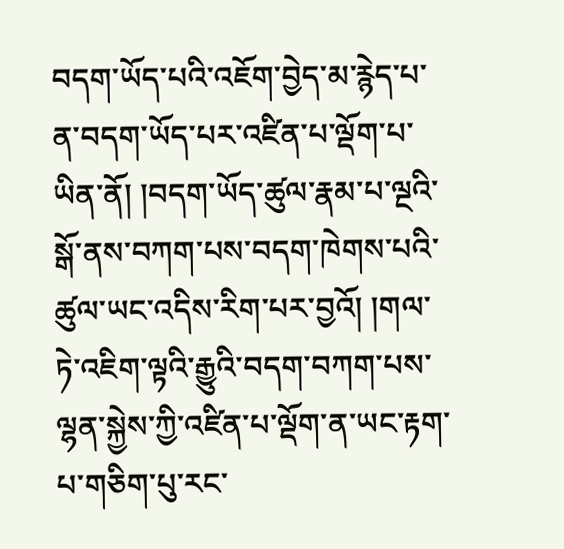བདག་ཡོད་པའི་འཇོག་བྱེད་མ་རྙེད་པ་ན་བདག་ཡོད་པར་འཛིན་པ་ལྡོག་པ་ཡིན་ནོ། །བདག་ཡོད་ཚུལ་རྣམ་པ་ལྔའི་སྒོ་ནས་བཀག་པས་བདག་ཁེགས་པའི་ཚུལ་ཡང་འདིས་རིག་པར་བྱའོ། །གལ་ཏེ་འཇིག་ལྟའི་རྒྱུའི་བདག་བཀག་པས་ལྷན་སྐྱེས་ཀྱི་འཛིན་པ་ལྡོག་ན་ཡང་རྟག་པ་གཅིག་པུ་རང་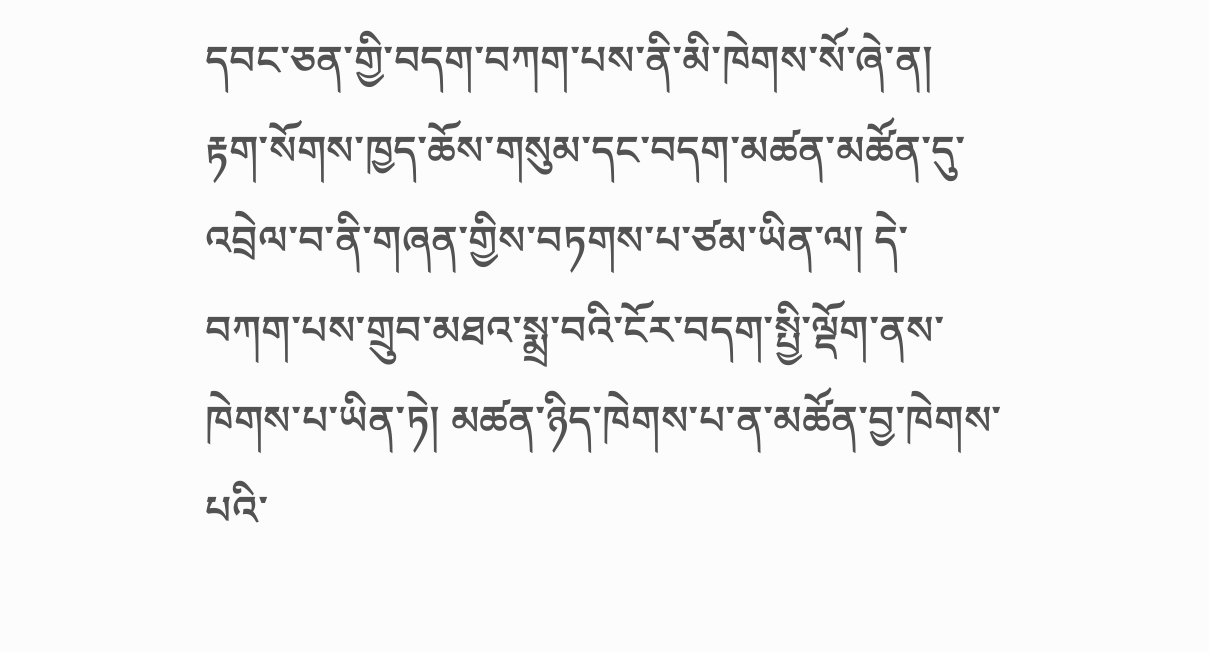དབང་ཅན་གྱི་བདག་བཀག་པས་ནི་མི་ཁེགས་སོ་ཞེ་ན། རྟག་སོགས་ཁྱད་ཆོས་གསུམ་དང་བདག་མཚན་མཚོན་དུ་འབྲེལ་བ་ནི་གཞན་གྱིས་བཏགས་པ་ཙམ་ཡིན་ལ། དེ་བཀག་པས་གྲུབ་མཐའ་སྨྲ་བའི་ངོར་བདག་སྤྱི་ལྡོག་ནས་ཁེགས་པ་ཡིན་ཏེ། མཚན་ཉིད་ཁེགས་པ་ན་མཚོན་བྱ་ཁེགས་པའི་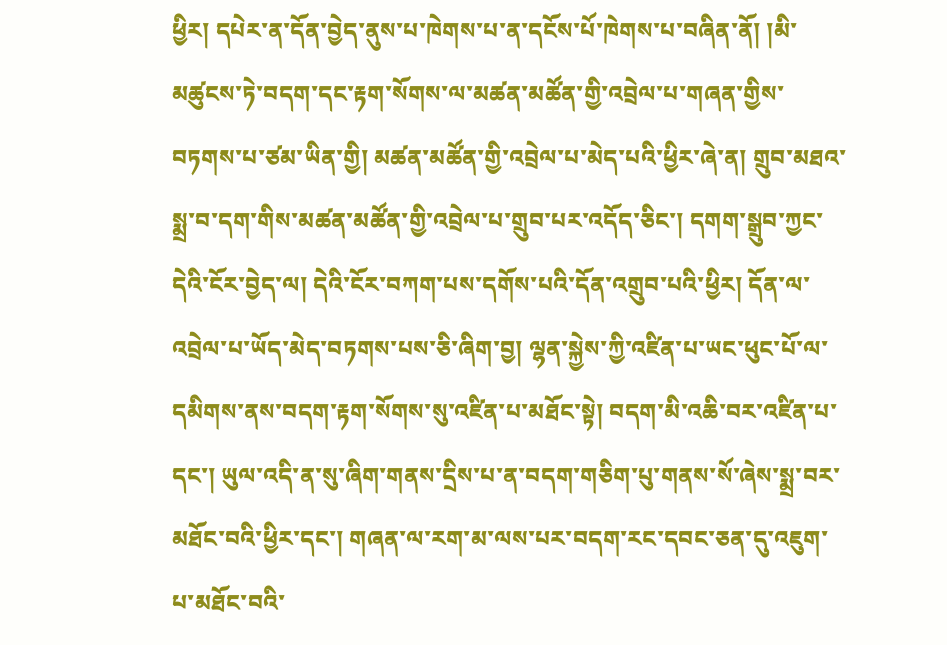ཕྱིར། དཔེར་ན་དོན་བྱེད་ནུས་པ་ཁེགས་པ་ན་དངོས་པོ་ཁེགས་པ་བཞིན་ནོ། །མི་མཚུངས་ཏེ་བདག་དང་རྟག་སོགས་ལ་མཚན་མཚོན་གྱི་འབྲེལ་པ་གཞན་གྱིས་བཏགས་པ་ཙམ་ཡིན་གྱི། མཚན་མཚོན་གྱི་འབྲེལ་པ་མེད་པའི་ཕྱིར་ཞེ་ན། གྲུབ་མཐའ་སྨྲ་བ་དག་གིས་མཚན་མཚོན་གྱི་འབྲེལ་པ་གྲུབ་པར་འདོད་ཅིང་། དགག་སྒྲུབ་ཀྱང་དེའི་ངོར་བྱེད་ལ། དེའི་ངོར་བཀག་པས་དགོས་པའི་དོན་འགྲུབ་པའི་ཕྱིར། དོན་ལ་འབྲེལ་པ་ཡོད་མེད་བཏགས་པས་ཅི་ཞིག་བྱ། ལྷན་སྐྱེས་ཀྱི་འཛིན་པ་ཡང་ཕུང་པོ་ལ་དམིགས་ནས་བདག་རྟག་སོགས་སུ་འཛིན་པ་མཐོང་སྟེ། བདག་མི་འཆི་བར་འཛིན་པ་དང་། ཡུལ་འདི་ན་སུ་ཞིག་གནས་དྲིས་པ་ན་བདག་གཅིག་པུ་གནས་སོ་ཞེས་སྨྲ་བར་མཐོང་བའི་ཕྱིར་དང་། གཞན་ལ་རག་མ་ལས་པར་བདག་རང་དབང་ཅན་དུ་འཇུག་པ་མཐོང་བའི་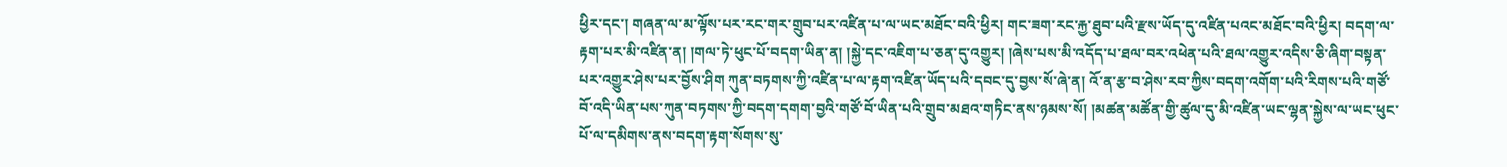ཕྱིར་དང་། གཞན་ལ་མ་ལྟོས་པར་རང་གར་གྲུབ་པར་འཛིན་པ་ལ་ཡང་མཐོང་བའི་ཕྱིར། གང་ཟག་རང་རྐྱ་ཐུབ་པའི་རྫས་ཡོད་དུ་འཛིན་པའང་མཐོང་བའི་ཕྱིར། བདག་ལ་རྟག་པར་མི་འཛིན་ན། །གལ་ཏེ་ཕུང་པོ་བདག་ཡིན་ན། །སྐྱེ་དང་འཇིག་པ་ཅན་དུ་འགྱུར། །ཞེས་པས་མི་འདོད་པ་ཐལ་བར་འཕེན་པའི་ཐལ་འགྱུར་འདིས་ཅི་ཞིག་བསྟན་པར་འགྱུར་ཤེས་པར་བྱོས་ཤིག ཀུན་བཏགས་ཀྱི་འཛིན་པ་ལ་རྟག་འཛིན་ཡོད་པའི་དབང་དུ་བྱས་སོ་ཞེ་ན། འོ་ན་རྩ་བ་ཤེས་རབ་ཀྱིས་བདག་འགོག་པའི་རིགས་པའི་གཙོ་བོ་འདི་ཡིན་པས་ཀུན་བཏགས་ཀྱི་བདག་དགག་བྱའི་གཙོ་བོ་ཡིན་པའི་གྲུབ་མཐའ་གཏིང་ནས་ཉམས་སོ། །མཚན་མཚོན་གྱི་ཚུལ་དུ་མི་འཛིན་ཡང་ལྷན་སྐྱེས་ལ་ཡང་ཕུང་པོ་ལ་དམིགས་ནས་བདག་རྟག་སོགས་སུ་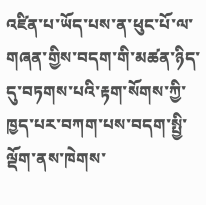འཛིན་པ་ཡོད་པས་ན་ཕུང་པོ་ལ་གཞན་གྱིས་བདག་གི་མཚན་ཉིད་དུ་བཏགས་པའི་རྟག་སོགས་ཀྱི་ཁྱད་པར་བཀག་པས་བདག་སྤྱི་ལྡོག་ནས་ཁེགས་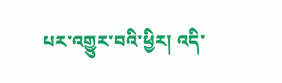པར་འགྱུར་བའི་ཕྱིར། འདི་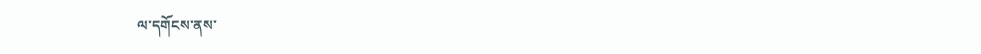ལ་དགོངས་ནས་